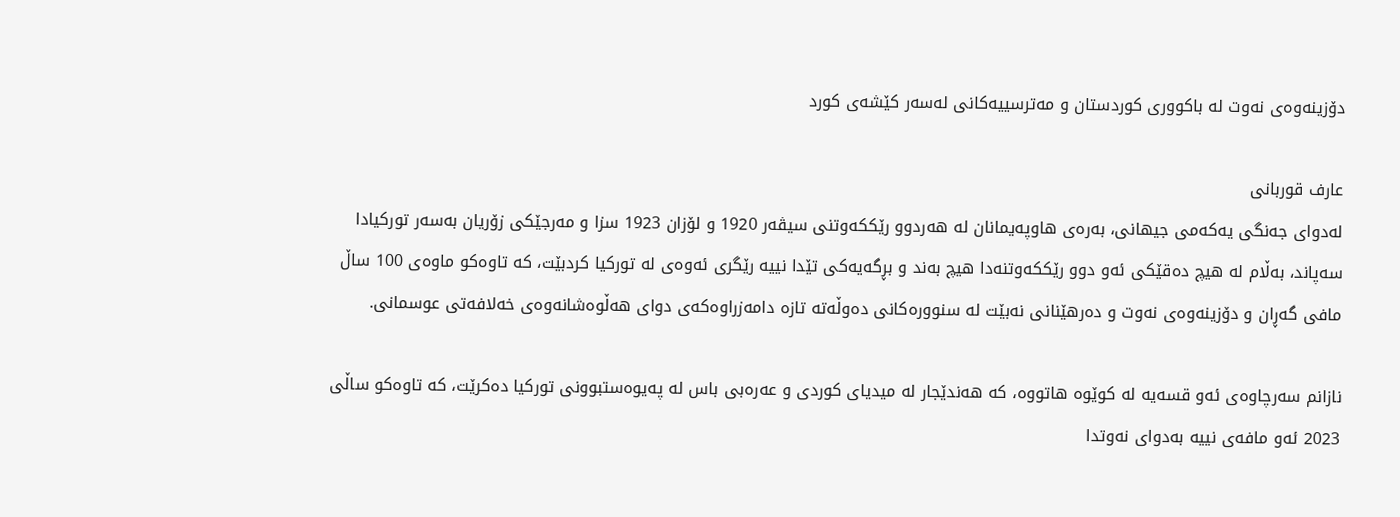دۆزینه‌وه‌ی نه‌وت له‌ باكووری كوردستان و مه‌ترسییه‌كانی له‌سه‌ر كێشه‌ی كورد

عارف قوربانی
له‌دوای جه‌نگی یه‌كه‌می جیهانی، به‌ره‌ی هاوپه‌یمانان له‌ هه‌ردوو رێككه‌وتنی سیڤه‌ر 1920 و لۆزان 1923 سزا و مه‌رجێكی زۆریان به‌سه‌ر توركیادا سه‌پاند، به‌ڵام له‌ هیچ ده‌قێكی ئه‌و دوو رێككه‌وتنه‌دا هیچ به‌ند و بڕگه‌یه‌كی تێدا نییه‌ رێگری ئه‌وه‌ی له‌ توركیا كردبێت، كه‌ تاوەکو ماوه‌ی 100 ساڵ مافی گه‌ڕان و دۆزینه‌وه‌ی نه‌وت و ده‌رهێنانی نه‌بێت له‌ سنووره‌كانی ده‌وڵه‌ته‌ تازه‌ دامه‌زراوه‌كه‌ی دوای هه‌ڵوه‌شانه‌وه‌ی خه‌لافه‌تی عوسمانی.

نازانم سه‌رچاوه‌ی ئه‌و قسه‌یه‌ له ‌كوێوه‌ هاتووه،‌ كه‌ هه‌ندێجار له‌ میدیای كوردی و عه‌ره‌بی باس له‌ په‌یوه‌ستبوونی توركیا ده‌كرێت، كه‌ تاوەکو ساڵی 2023 ئه‌و مافه‌ی نییه‌ به‌دوای نه‌وتدا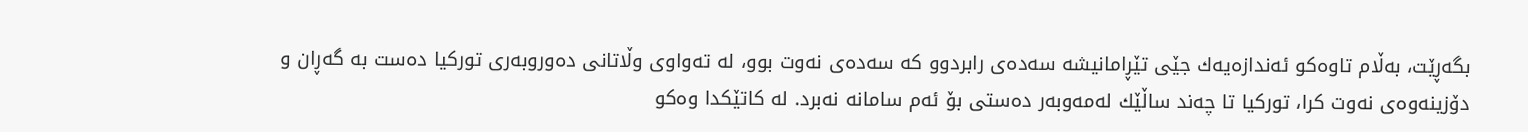بگه‌ڕێت، به‌ڵام تاوەکو ئه‌ندازه‌یه‌ك جێی تێڕامانیشه‌ سه‌ده‌ی رابردوو كه‌ سه‌ده‌ی نه‌وت بوو، له‌ ته‌واوی وڵاتانی ده‌وروبه‌ری توركیا ده‌ست به‌ گه‌ڕان و دۆزینه‌وه‌ی نه‌وت كرا، توركیا تا چه‌ند ساڵێك له‌مه‌وبه‌ر ده‌ستی بۆ ئه‌م سامانه‌ نه‌برد. له‌ كاتێكدا وه‌كو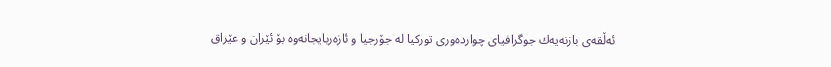ئه‌ڵقه‌ی بازنه‌یه‌ك جوگرافیای چوارده‌وری توركیا له‌ جۆرجیا و ئازه‌ربایجانه‌وه‌ بۆ ئێران و عێراق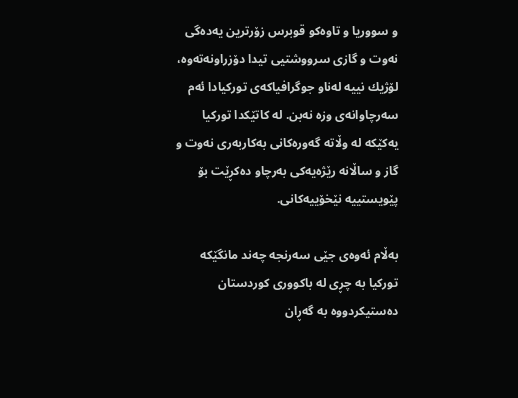و سووریا و تاوەکو قوبرس زۆرترین یه‌ده‌گی نه‌وت و گازی سرووشتیی تیدا دۆزراونه‌ته‌وه‌، لۆژیك نییه‌ له‌ناو جوگرافیاكه‌ی توركیادا ئه‌م سه‌رچاوانه‌ی وزه‌ نه‌بن. له‌ كاتێكدا توركیا یه‌كێكه‌ له‌ وڵاته‌ گه‌وره‌كانی به‌كاربه‌ری نه‌وت و گاز و ساڵانه‌ رێژه‌یه‌كی به‌رچاو ده‌كڕێت بۆ پێویستییه‌ نێخۆییه‌كانی.

به‌ڵام ئه‌وه‌ی جێی سه‌رنجه‌ چه‌ند مانگێكه‌ توركیا به‌ چڕی له‌ باكووری كوردستان ده‌ستیكردووه‌ به‌ گه‌ڕان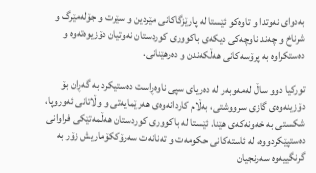به‌دوای نه‌وتدا و تاوەکو ئێستا له‌ پارێزگاكانی مێردین و سێرت و جۆله‌مێرگ و شرناخ و چه‌ند ناوچه‌كی دیكه‌ی باكووری كوردستان نه‌وتیان دۆزیوه‌ته‌وه‌ و ده‌ستكراوه‌ به‌ پرۆسه‌كانی هه‌ڵكه‌ندن و ده‌رهێنانی.

توركیا دوو ساڵ له‌مه‌وبه‌ر له‌ ده‌ریای سپی ناوه‌ڕاست ده‌ستیكرد به‌ گه‌ڕان بۆ دۆزینه‌وه‌ی گازی سرووشتی، به‌ڵام كاردانه‌وه‌ی هه‌رێمایه‌تی و وڵاتانی ئه‌وروپا، شكستی به‌ خه‌ونه‌كه‌ی هێنا. ئێستا له‌ باكووری كوردستان هه‌ڵمه‌تێكی فراوانی ده‌ستپێكردووه‌، له‌ ئاسته‌كانی حكومه‌ت و ته‌نانه‌ت سه‌رۆككۆماریش زۆر به‌ گرنگییه‌وه‌ سه‌رنجیان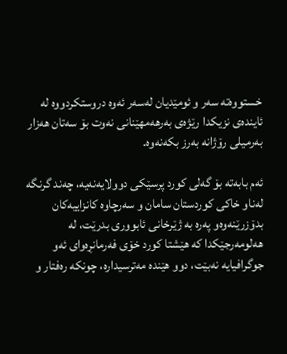خستووەته‌ سه‌ر و ئومێدیان له‌سه‌ر ئه‌وه‌ دروستكردووه‌ له‌ ئاینده‌ی نزیكدا رێژه‌ی به‌رهه‌مهێنانی نه‌وت بۆ سه‌تان هه‌زار به‌رمیلی رۆژانه‌ به‌رز بكه‌نه‌وه‌.

ئه‌م بابه‌ته‌ بۆ گه‌لی كورد پرسێكی دوولایه‌نه‌یه‌، چه‌ند گرنگه‌ له‌ناو خاكی كوردستان سامان و سه‌رچاوه‌ كانزاییه‌كان بدۆزرێنه‌وه‌و په‌ره‌ به ‌ژێرخانی ئابووری بدرێت، له‌ هه‌لومه‌رجێكدا كه‌ هێشتا كورد خۆی فه‌رمانڕه‌وای ئه‌و جوگرافیایه‌ نه‌بێت، دوو هێنده‌ مه‌ترسیداره‌، چونکە رەفتار و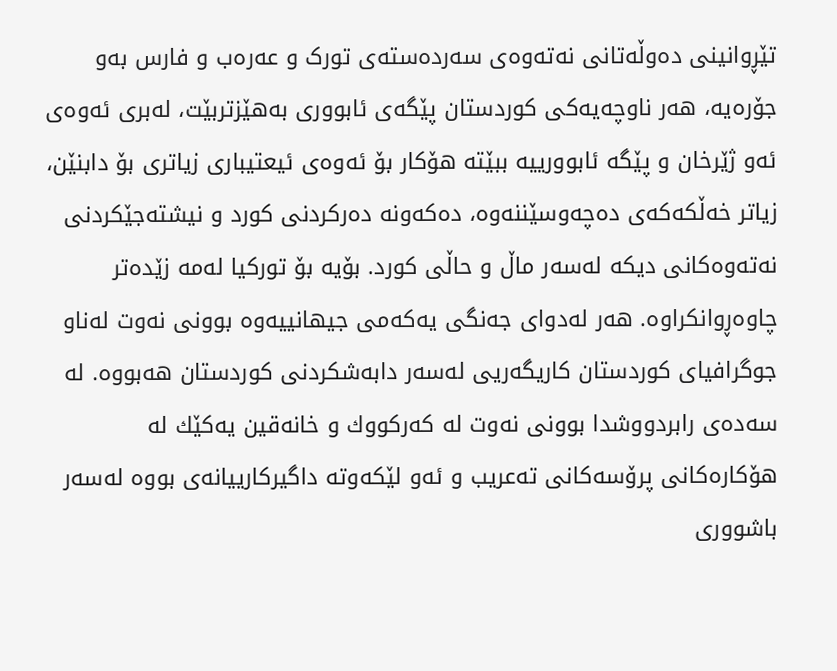تێڕوانینی دەوڵەتانی نەتەوەی سەردەستەی تورک و عەرەب و فارس بەو جۆرەیە، هەر ناوچەیەکی کوردستان پێگەی ئابووری بەهێزتربێت، لەبری ئەوەی ئەو ژێرخان و پێگە ئابوورییە ببێتە هۆکار بۆ ئەوەی ئیعتیباری زیاتری بۆ دابنێن، زیاتر خەڵکەکەی دەچەوسێننەوە، دەکەونە دەرکردنی کورد و نیشتەجێکردنی نەتەوەکانی دیکە لەسەر ماڵ و حاڵی کورد. بۆیە بۆ تورکیا لەمە زێدەتر چاوەڕوانکراوە. هه‌ر له‌دوای جه‌نگی یه‌كه‌می جیهانییه‌وه‌ بوونی نه‌وت له‌ناو جوگرافیای كوردستان كاریگه‌ریی له‌سه‌ر دابه‌شكردنی كوردستان هه‌بووه‌. له‌ سه‌ده‌ی رابردووشدا بوونی نه‌وت له‌ كه‌ركووك و خانه‌قین یه‌كێك له‌ هۆكاره‌كانی پرۆسه‌كانی ته‌عریب و ئه‌و لێكه‌وته‌ داگیركارییانه‌ی بووه‌ له‌سه‌ر باشووری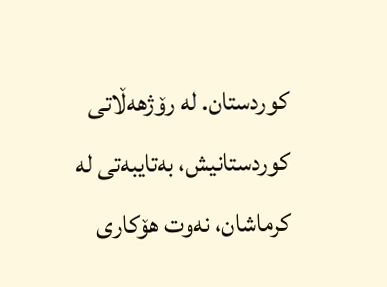كوردستان. له‌ رۆژهه‌ڵاتی كوردستانیش، به‌تایبه‌تی له‌ كرماشان، نه‌وت هۆكاری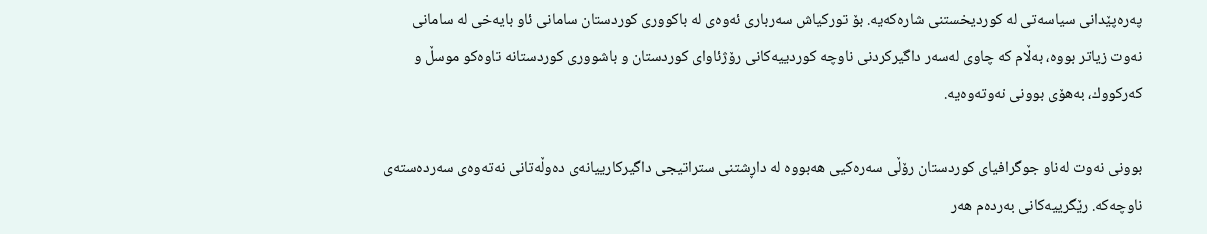په‌ره‌پێدانی سیاسه‌تی له‌ كوردیخستنی شاره‌كه‌یه‌. بۆ توركیاش سه‌رباری ئه‌وه‌ی له‌ باكووری كوردستان سامانی ئاو بایه‌خی له‌ سامانی نه‌وت زیاتر بووه‌، به‌ڵام كه‌ چاوی له‌سه‌ر داگیركردنی ناوچه‌ كوردییه‌كانی رۆژئاوای كوردستان و باشووری كوردستانه‌ تاوەکو موسڵ و كه‌ركووك، به‌هۆی بوونی نه‌وته‌وه‌یه‌.

بوونی نه‌وت له‌ناو جوگرافیای كوردستان رۆڵی سه‌ره‌كیی هه‌بووه‌ له‌ داڕشتنی ستراتیجی داگیركارییانه‌ی ده‌وڵه‌تانی نه‌ته‌وه‌ی سه‌رده‌سته‌ی ناوچه‌كه‌. رێگرییه‌كانی به‌رده‌م هه‌ر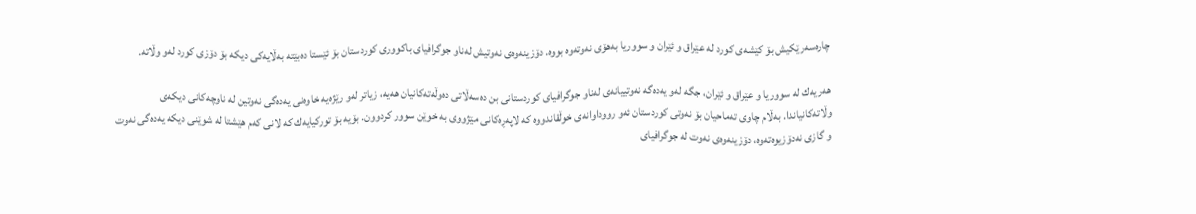چاره‌سه‌رێكیش بۆ كێشه‌ی كورد له‌ عێراق و ئێران و سووریا به‌هۆی نه‌وته‌وه‌ بووه‌. دۆزینه‌وه‌ی نه‌وتیش له‌ناو جوگرافیای باكووری كوردستان بۆ ئێستا ده‌بێته‌ به‌ڵایه‌كی دیكه‌ بۆ دۆزی كورد له‌و وڵاته‌.

هه‌ریه‌ك له‌ سووریا و عێراق و ئێران، جگه‌ له‌و یه‌ده‌گه‌ نه‌وتییانه‌ی له‌ناو جوگرافیای كوردستانی بن ده‌سه‌ڵاتی ده‌وڵه‌ته‌كانیان هه‌یه‌، زیاتر له‌و رێژه‌یه‌ خاوه‌نی یه‌ده‌گی نه‌وتین له‌ ناوچه‌كانی دیكه‌ی وڵاته‌كانیاندا. به‌ڵام چاوی ته‌ماحیان بۆ نه‌وتی كوردستان ئه‌و رووداوانه‌ی خوڵقاندووه‌ كه‌ لاپه‌ڕه‌كانی مێژووی به ‌خوێن سوور كردوون. بۆیه‌ بۆ توركیایه‌ك كه‌ لانی كه‌م هێشتا له‌ شوێنی دیكه‌ یه‌ده‌گی نه‌وت و گازی نه‌دۆزیوه‌ته‌وه‌، دۆزینه‌وه‌ی نه‌وت له‌ جوگرافیای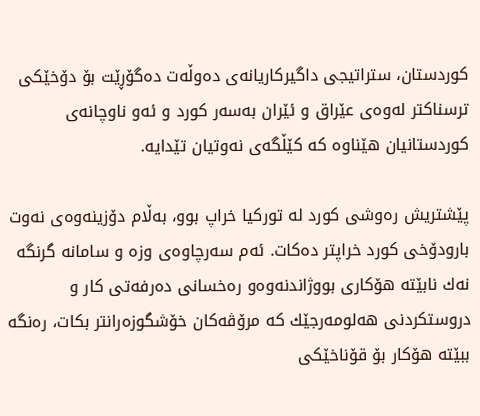كوردستان، ستراتیجی داگیركاریانه‌ی ده‌وڵه‌ت ده‌گۆڕێت بۆ دۆخێكی ترسناكتر له‌وه‌ی عێراق و ئێران به‌سه‌ر كورد و ئه‌و ناوچانه‌ی كوردستانیان هێناوه‌ كه‌ كێڵگه‌ی نه‌وتیان تێدایه‌.

پێشتریش ره‌وشی كورد له‌ توركیا خراپ بوو، به‌ڵام دۆزینه‌وه‌ی نه‌وت بارودۆخی كورد خراپتر ده‌كات. ئه‌م سه‌رچاوه‌ی وزه‌ و سامانه‌ گرنگه‌ نه‌ك نابێته‌ هۆكاری بووژاندنه‌وه‌و ره‌خسانی ده‌رفه‌تی كار و دروستكردنی هه‌لومه‌رجێك كه‌ مرۆڤه‌كان خۆشگوزه‌رانتر بكات، ره‌نگه‌ ببێته‌ هۆكار بۆ قۆناخێكی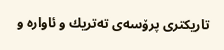تاریكتری پرۆسه‌ی ته‌تریك و ئاواره‌ و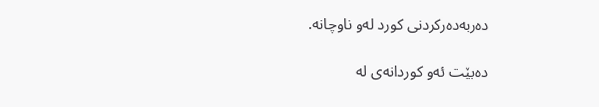ده‌ربه‌ده‌ركردنی كورد له‌و ناوچانه‌.

ده‌بێت ئه‌و كوردانه‌ی له‌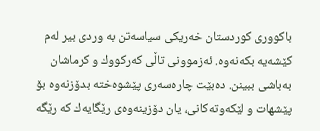باكووری كوردستان خه‌ریكی سیاسه‌تن به‌ وردی بیر له‌م كێشه‌یه‌ بكه‌نه‌وه‌. ئه‌زموونی تاڵی كه‌ركووك و كرماشان به‌باشی ببینن. ده‌بێت چاره‌سه‌ری پێشوه‌خته‌ بدۆزنه‌وه‌ بۆ پێشهات و لێكه‌وته‌كانی، یان دۆزینه‌وه‌ی رێگایه‌ك كه‌ رێگه‌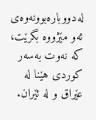له‌دووباره‌بوونه‌وه‌ی ئه‌و مێژووه‌ بگرێت، كه‌ نه‌وت به‌سه‌ر كوردی هێنا له‌ عێراق و له‌ ئێران.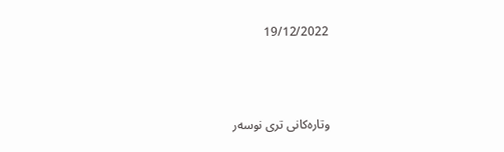19/12/2022



وتارەکانی تری نوسەر